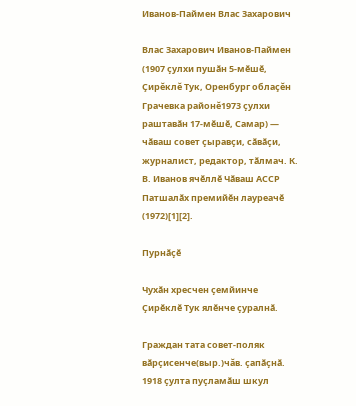Иванов-Паймен Влас Захарович

Влас Захарович Иванов-Паймен (1907 ҫулхи пушӑн 5-мӗшӗ, Çирĕклĕ Тук, Оренбург облаçĕн Грачевка районĕ1973 ҫулхи раштавӑн 17-мӗшӗ, Самар) — чӑваш совет ҫыравҫи, сӑвӑҫи, журналист, редактор, тӑлмач. К. В. Иванов ячӗллӗ Чӑваш АССР Патшалӑх премийӗн лауреачӗ (1972)[1][2].

Пурнӑҫӗ

Чухӑн хресчен ҫемйинче Ҫирӗклӗ Тук ялӗнче ҫуралнӑ.

Граждан тата совет-поляк вӑрҫисенче(выр.)чăв. ҫапӑҫнӑ. 1918 ҫулта пуҫламӑш шкул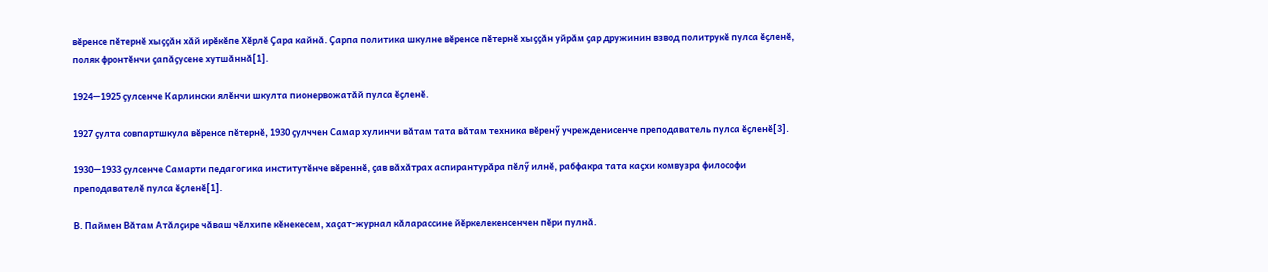вӗренсе пӗтернӗ хыҫҫӑн хӑй ирӗкӗпе Хӗрлӗ Ҫара кайнӑ. Ҫарпа политика шкулне вӗренсе пӗтернӗ хыҫҫӑн уйрӑм ҫар дружинин взвод политрукӗ пулса ӗҫленӗ, поляк фронтӗнчи ҫапӑҫусене хутшӑннӑ[1].

1924—1925 ҫулсенче Карлински ялӗнчи шкулта пионервожатӑй пулса ӗҫленӗ.

1927 ҫулта совпартшкула вӗренсе пӗтернӗ, 1930 ҫулччен Самар хулинчи вӑтам тата вӑтам техника вӗренӳ учрежденисенче преподаватель пулса ӗҫленӗ[3].

1930—1933 ҫулсенче Самарти педагогика институтӗнче вӗреннӗ, ҫав вӑхӑтрах аспирантурӑра пӗлӳ илнӗ, рабфакра тата каҫхи комвузра философи преподавателӗ пулса ӗҫленӗ[1].

В. Паймен Вӑтам Атӑлҫире чӑваш чӗлхипе кӗнекесем, хаҫат-журнал кӑларассине йӗркелекенсенчен пӗри пулнӑ.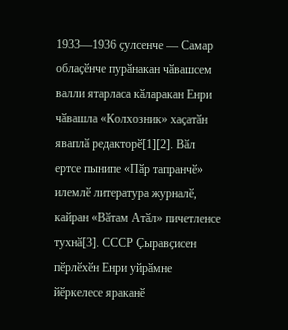1933—1936 ҫулсенче — Самар облаҫӗнче пурӑнакан чӑвашсем валли ятарласа кӑларакан Енри чӑвашла «Колхозник» хаҫатӑн яваплӑ редакторӗ[1][2]. Вӑл ертсе пынипе «Пӑр тапранчӗ» илемлӗ литература журналӗ, кайран «Вӑтам Атӑл» пичетленсе тухнӑ[3]. СССР Ҫыравҫисен пӗрлӗхӗн Енри уйрӑмне йӗркелесе яраканӗ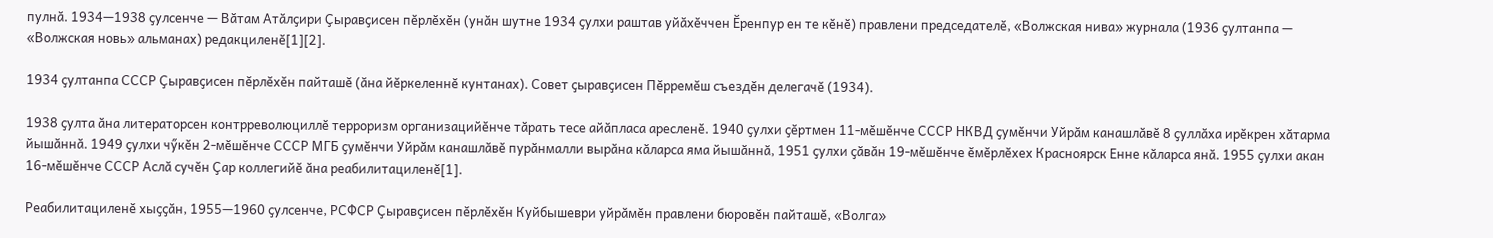пулнӑ. 1934—1938 ҫулсенче — Вӑтам Атӑлҫири Ҫыравҫисен пӗрлӗхӗн (унӑн шутне 1934 ҫулхи раштав уйӑхӗччен Ӗренпур ен те кӗнӗ) правлени председателӗ, «Волжская нива» журнала (1936 ҫултанпа — «Волжская новь» альманах) редакциленӗ[1][2].

1934 ҫултанпа СССР Ҫыравҫисен пӗрлӗхӗн пайташӗ (ӑна йӗркеленнӗ кунтанах). Совет ҫыравҫисен Пӗрремӗш съездӗн делегачӗ (1934).

1938 ҫулта ӑна литераторсен контрреволюциллӗ терроризм организацийӗнче тӑрать тесе айӑпласа аресленӗ. 1940 ҫулхи ҫӗртмен 11-мӗшӗнче СССР НКВД ҫумӗнчи Уйрӑм канашлӑвӗ 8 ҫуллӑха ирӗкрен хӑтарма йышӑннӑ. 1949 ҫулхи чӳкӗн 2-мӗшӗнче СССР МГБ ҫумӗнчи Уйрӑм канашлӑвӗ пурӑнмалли вырӑна кӑларса яма йышӑннӑ, 1951 ҫулхи ҫӑвӑн 19-мӗшӗнче ӗмӗрлӗхех Красноярск Енне кӑларса янӑ. 1955 ҫулхи акан 16-мӗшӗнче СССР Аслӑ сучӗн Ҫар коллегийӗ ӑна реабилитациленӗ[1].

Реабилитациленӗ хыҫҫӑн, 1955—1960 ҫулсенче, РСФСР Ҫыравҫисен пӗрлӗхӗн Куйбышеври уйрӑмӗн правлени бюровӗн пайташӗ, «Волга»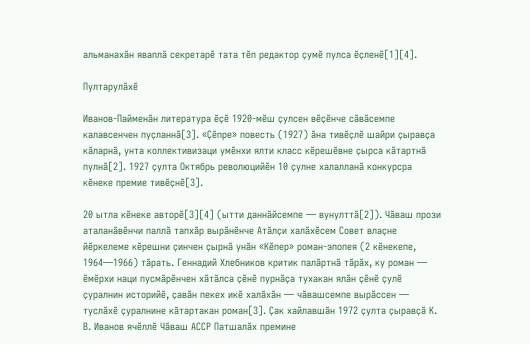альманахӑн яваплӑ секретарӗ тата тӗп редактор ҫумӗ пулса ӗҫленӗ[1][4].

Пултарулӑхӗ

Иванов-Пайменӑн литература ӗҫӗ 1920-мӗш ҫулсен вӗҫӗнче сӑвӑсемпе калавсенчен пуҫланнӑ[3]. «Ҫӗпре» повесть (1927) ӑна тивӗҫлӗ шайри ҫыравҫа кӑларнӑ, унта коллективизаци умӗнхи ялти класс кӗрешӗвне ҫырса кӑтартнӑ пулнӑ[2]. 1927 ҫулта Октябрь революцийӗн 10 ҫулне халалланӑ конкурсра кӗнеке премие тивӗҫнӗ[3].

20 ытла кӗнеке авторӗ[3][4] (ытти даннӑйсемпе — вунулттӑ[2]). Чӑваш прози аталанӑвӗнчи паллӑ тапхӑр вырӑнӗнче Атӑлҫи халӑхӗсем Совет влаҫне йӗркелеме кӗрешни ҫинчен ҫырнӑ унӑн «Кӗпер» роман-эпопея (2 кӗнекепе, 1964—1966) тӑрать. Геннадий Хлебников критик палӑртнӑ тӑрӑх, ку роман — ӗмӗрхи наци пусмӑрӗнчен хӑтӑлса ҫӗнӗ пурнӑҫа тухакан ялӑн ҫӗнӗ ҫулӗ ҫуралнин историйӗ, ҫавӑн пекех икӗ халӑхӑн — чӑвашсемпе вырӑссен — туслӑхӗ ҫуралнине кӑтартакан роман[3]. Ҫак хайлавшӑн 1972 ҫулта ҫыравҫӑ К. В. Иванов ячӗллӗ Чӑваш АССР Патшалӑх премине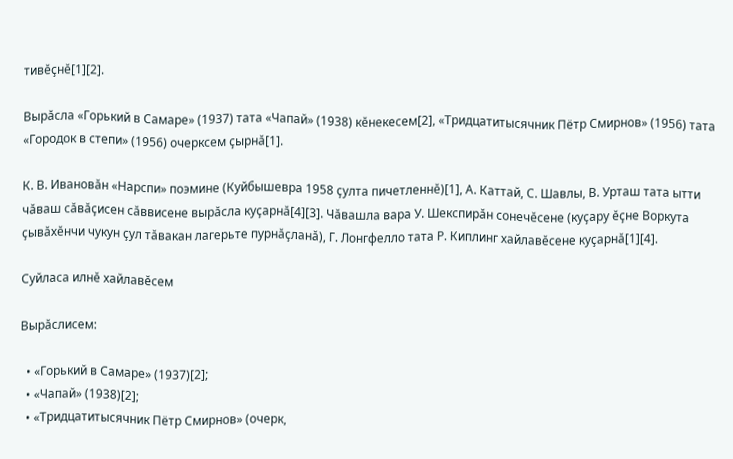тивӗҫнӗ[1][2].

Вырӑсла «Горький в Самаре» (1937) тата «Чапай» (1938) кӗнекесем[2], «Тридцатитысячник Пётр Смирнов» (1956) тата «Городок в степи» (1956) очерксем ҫырнӑ[1].

К. В. Ивановӑн «Нарспи» поэмине (Куйбышевра 1958 ҫулта пичетленнӗ)[1], А. Каттай, С. Шавлы, В. Урташ тата ытти чӑваш сӑвӑҫисен сӑввисене вырӑсла куҫарнӑ[4][3]. Чӑвашла вара У. Шекспирӑн сонечӗсене (куҫару ӗҫне Воркута ҫывӑхӗнчи чукун ҫул тӑвакан лагерьте пурнӑҫланӑ), Г. Лонгфелло тата Р. Киплинг хайлавӗсене куҫарнӑ[1][4].

Суйласа илнӗ хайлавӗсем

Вырӑслисем:

  • «Горький в Самаре» (1937)[2];
  • «Чапай» (1938)[2];
  • «Тридцатитысячник Пётр Смирнов» (очерк,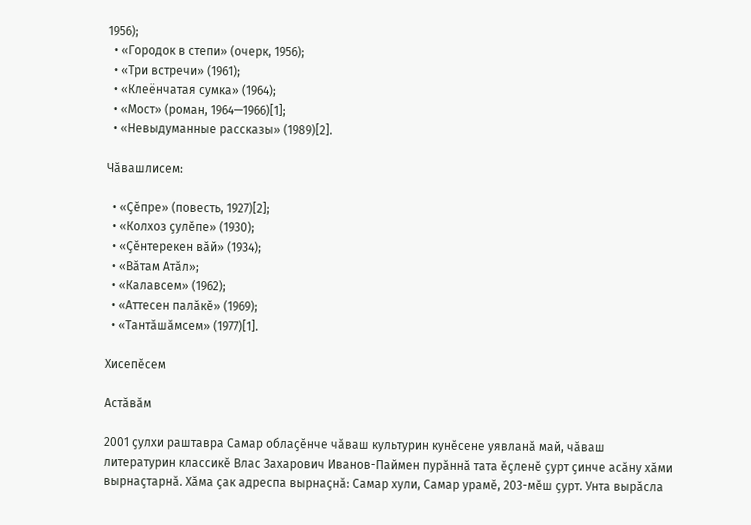1956);
  • «Городок в степи» (очерк, 1956);
  • «Три встречи» (1961);
  • «Клеёнчатая сумка» (1964);
  • «Мост» (роман, 1964—1966)[1];
  • «Невыдуманные рассказы» (1989)[2].

Чӑвашлисем:

  • «Ҫӗпре» (повесть, 1927)[2];
  • «Колхоз ҫулӗпе» (1930);
  • «Ҫӗнтерекен вӑй» (1934);
  • «Вӑтам Атӑл»;
  • «Калавсем» (1962);
  • «Аттесен палӑкӗ» (1969);
  • «Тантӑшӑмсем» (1977)[1].

Хисепӗсем

Астӑвӑм

2001 ҫулхи раштавра Самар облаҫӗнче чӑваш культурин кунӗсене уявланӑ май, чӑваш литературин классикӗ Влас Захарович Иванов-Паймен пурӑннӑ тата ӗҫленӗ ҫурт ҫинче асӑну хӑми вырнаҫтарнӑ. Хӑма ҫак адреспа вырнаҫнӑ: Самар хули, Самар урамӗ, 203-мӗш ҫурт. Унта вырӑсла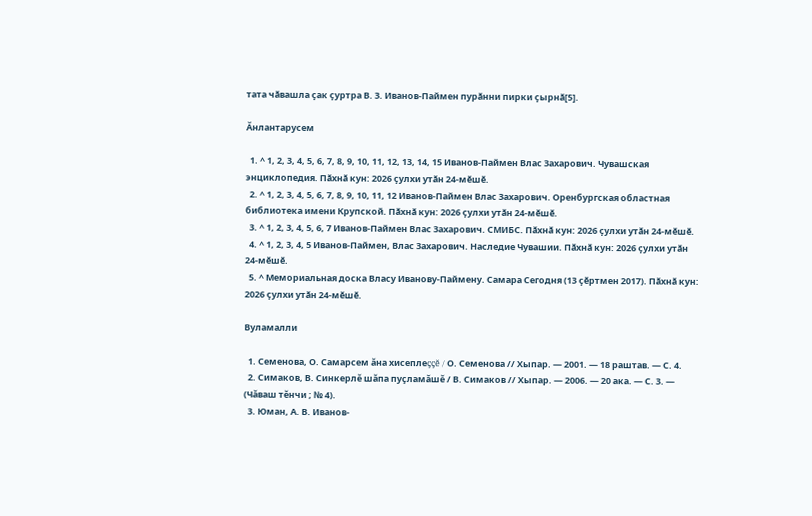тата чӑвашла ҫак ҫуртра В. З. Иванов-Паймен пурӑнни пирки ҫырнӑ[5].

Ӑнлантарусем

  1. ^ 1, 2, 3, 4, 5, 6, 7, 8, 9, 10, 11, 12, 13, 14, 15 Иванов-Паймен Влас Захарович. Чувашская энциклопедия. Пӑхнӑ кун: 2026 ҫулхи утӑн 24-мӗшӗ.
  2. ^ 1, 2, 3, 4, 5, 6, 7, 8, 9, 10, 11, 12 Иванов-Паймен Влас Захарович. Оренбургская областная библиотека имени Крупской. Пӑхнӑ кун: 2026 ҫулхи утӑн 24-мӗшӗ.
  3. ^ 1, 2, 3, 4, 5, 6, 7 Иванов-Паймен Влас Захарович. СМИБС. Пӑхнӑ кун: 2026 ҫулхи утӑн 24-мӗшӗ.
  4. ^ 1, 2, 3, 4, 5 Иванов-Паймен, Влас Захарович. Наследие Чувашии. Пӑхнӑ кун: 2026 ҫулхи утӑн 24-мӗшӗ.
  5. ^ Мемориальная доска Власу Иванову-Паймену. Самара Сегодня (13 ҫӗртмен 2017). Пӑхнӑ кун: 2026 ҫулхи утӑн 24-мӗшӗ.

Вуламалли

  1. Семенова, О. Самарсем ăна хисеплеççĕ / О. Семенова // Хыпар. — 2001. — 18 раштав. — С. 4.
  2. Симаков, В. Синкерлĕ шăпа пуçламăшĕ / В. Симаков // Хыпар. — 2006. — 20 ака. — С. 3. — (Чăваш тĕнчи ; № 4).
  3. Юман, А. В. Иванов-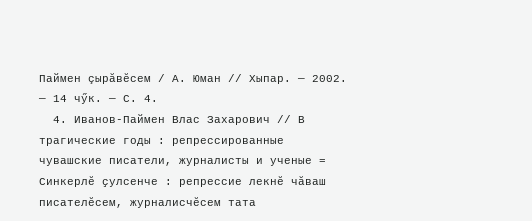Паймен çырăвĕсем / А. Юман // Хыпар. — 2002. — 14 чӳк. — С. 4.
  4. Иванов-Паймен Влас Захарович // В трагические годы : репрессированные чувашские писатели, журналисты и ученые = Синкерлӗ ҫулсенче : репрессие лекнӗ чӑваш писателӗсем, журналисчӗсем тата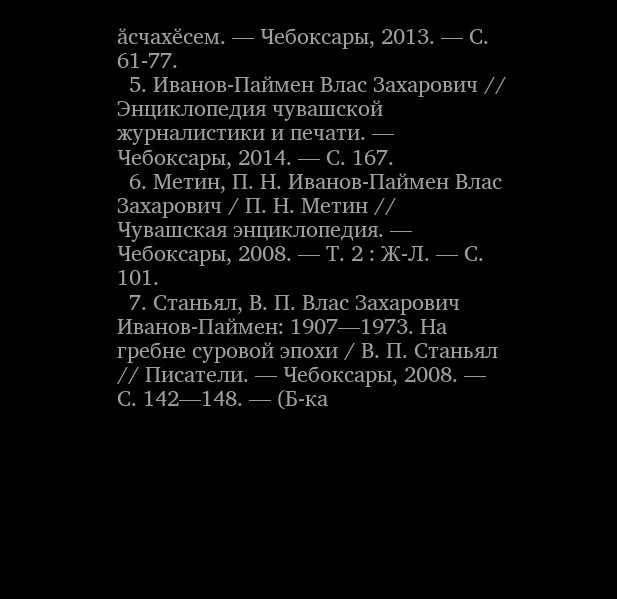ӑсчахӗсем. — Чебоксары, 2013. — С. 61-77.
  5. Иванов-Паймен Влас Захарович // Энциклопедия чувашской журналистики и печати. — Чебоксары, 2014. — С. 167.
  6. Метин, П. Н. Иванов-Паймен Влас Захарович / П. Н. Метин // Чувашская энциклопедия. — Чебоксары, 2008. — Т. 2 : Ж-Л. — С. 101.
  7. Станьял, В. П. Влас Захарович Иванов-Паймен: 1907—1973. На гребне суровой эпохи / В. П. Станьял // Писатели. — Чебоксары, 2008. — С. 142—148. — (Б-ка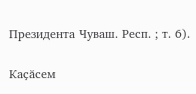Президента Чуваш. Респ. ; т. 6).

Каҫӑсем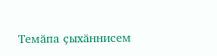Темӑпа ҫыхӑннисем